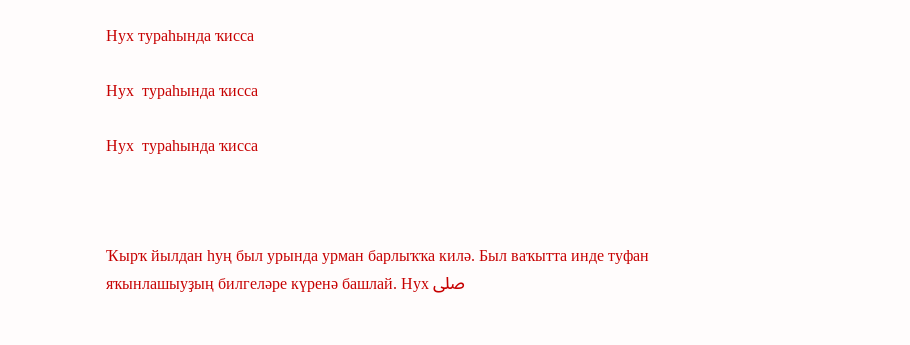Нух тураһында ҡисса

Нух  тураһында ҡисса

Нух  тураһында ҡисса



Ҡырҡ йылдан һуң был урында урман барлыҡҡа килә. Был ваҡытта инде туфан яҡынлашыуҙың билгеләре күренә башлай. Нух صلى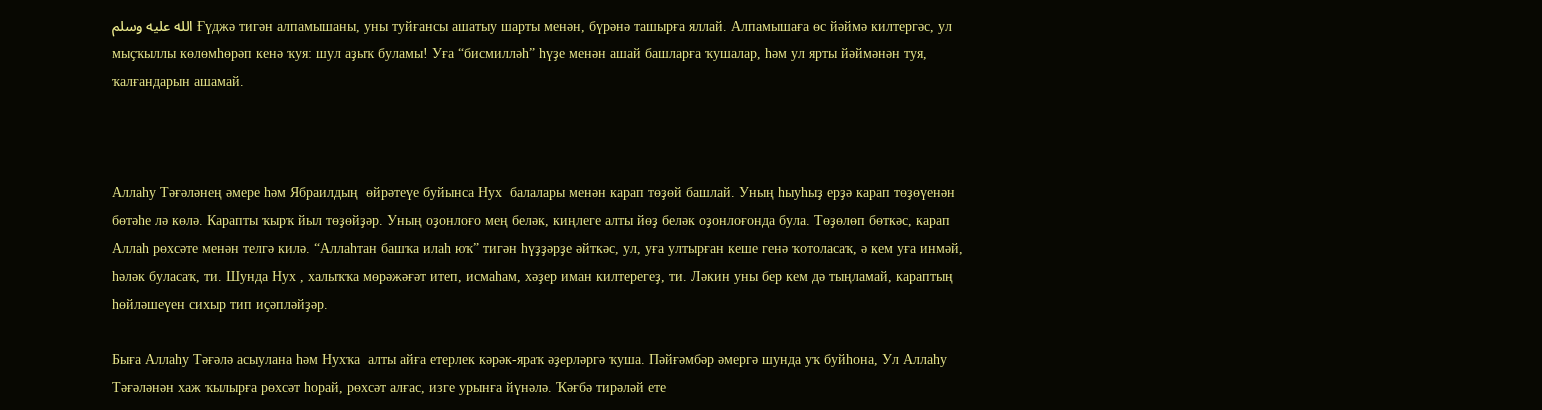الله عليه وسلم Ғүджә тигән алпамышаны, уны туйғансы ашатыу шарты менән, бүрәнә ташырға яллай. Алпамышаға өс йәймә килтергәс, ул мыҫҡыллы көлөмһөрәп кенә ҡуя: шул аҙыҡ буламы! Уға “бисмилләһ” һүҙе менән ашай башларға ҡушалар, һәм ул ярты йәймәнән туя, ҡалғандарын ашамай.



Аллаһу Тәғәләнең әмере һәм Ябраилдың  өйрәтеүе буйынса Нух  балалары менән карап төҙөй башлай. Уның һыуһыҙ ерҙә карап төҙөүенән бөтәһе лә көлә. Карапты ҡырҡ йыл төҙөйҙәр. Уның оҙонлоғо мең беләк, киңлеге алты йөҙ беләк оҙонлоғонда була. Төҙөлөп бөткәс, карап Аллаһ рөхсәте менән телгә килә. “Аллаһтан башҡа илаһ юҡ” тигән һүҙҙәрҙе әйткәс, ул, уға ултырған кеше генә ҡотоласаҡ, ә кем уға инмәй, һәләк буласаҡ, ти. Шунда Нух , халыҡҡа мөрәжәғәт итеп, исмаһам, хәҙер иман килтерегеҙ, ти. Ләкин уны бер кем дә тыңламай, караптың һөйләшеүен сихыр тип иҫәпләйҙәр.

Быға Аллаһу Тәғәлә асыулана һәм Нухҡа  алты айға етерлек кәрәк-яраҡ әҙерләргә ҡуша. Пәйғәмбәр әмергә шунда уҡ буйһона, Ул Аллаһу Тәғәләнән хаж ҡылырға рөхсәт һорай, рөхсәт алғас, изге урынға йүнәлә. Ҡәғбә тирәләй ете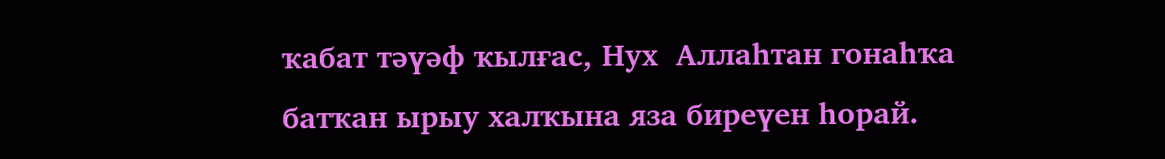ҡабат тәүәф ҡылғас, Нух  Аллаһтан гонаһҡа батҡан ырыу халҡына яза биреүен һорай.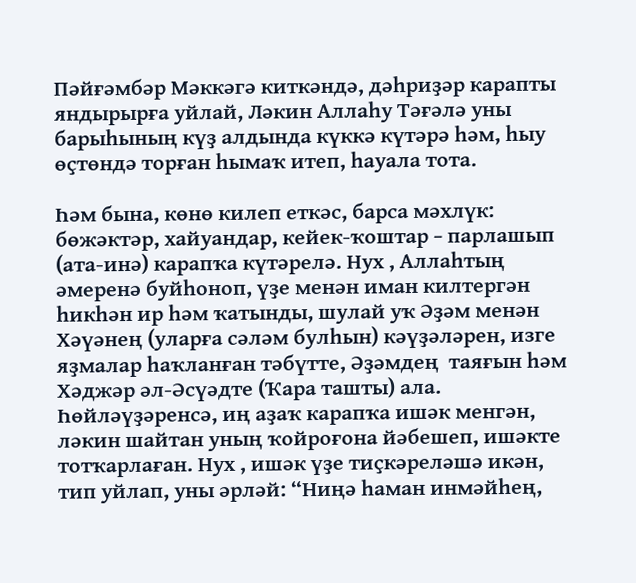Пәйғәмбәр Мәккәгә киткәндә, дәһриҙәр карапты яндырырға уйлай, Ләкин Аллаһу Тәғәлә уны барыһының күҙ алдында күккә күтәрә һәм, һыу өҫтөндә торған һымаҡ итеп, һауала тота.

Һәм бына, көнө килеп еткәс, барса мәхлүк: бөжәктәр, хайуандар, кейек-ҡоштар − парлашып (ата-инә) карапҡа күтәрелә. Нух , Аллаһтың әмеренә буйһоноп, үҙе менән иман килтергән һикһән ир һәм ҡатынды, шулай уҡ Әҙәм менән Хәүәнең (уларға сәләм булһын) кәүҙәләрен, изге яҙмалар һаҡланған тәбүтте, Әҙәмдең  таяғын һәм Хәджәр әл-Әсүәдте (Ҡара ташты) ала. Һөйләүҙәренсә, иң аҙаҡ карапҡа ишәк менгән, ләкин шайтан уның ҡойроғона йәбешеп, ишәкте тотҡарлаған. Нух , ишәк үҙе тиҫкәреләшә икән, тип уйлап, уны әрләй: “Ниңә һаман инмәйһең,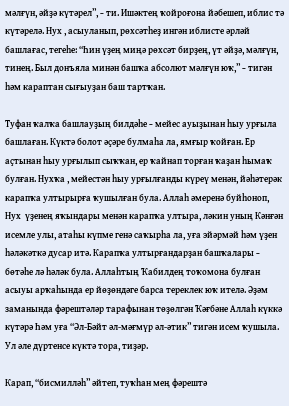мәлғүн, әйҙә күтәрел”, − ти. Ишәктең ҡойроғона йәбешеп, иблис тә күтәрелә. Нух , асыуланып, рөхсәтһеҙ ингән иблисте әрләй башлағас, тегеһе: “Һин үҙең миңә рөхсәт бирҙең, үт әйҙә, мәлғүн, тинең. Был донъяла минән башҡа абсолют мәлғүн юҡ,” − тигән һәм караптан сығыуҙан баш тартҡан.

Туфан ҡалҡа башлауҙың билдәһе − мейес ауыҙынан һыу урғыла башлаған. Күктә болот әҫәре булмаһа ла, ямғыр ҡойған. Ер аҫтынан һыу урғылып сыҡҡан, ер ҡайнап торған ҡаҙан һымаҡ булған. Нухҡа , мейестән һыу урғылғанды күреү менән, йәһәтерәк карапҡа ултырырға ҡушылған була. Аллаһ әмеренә буйһоноп, Нух  үҙенең яҡындары менән карапҡа ултыра, ләкин уның Кәнғән исемле улы, атаһы күпме генә саҡырһа ла, уға эйәрмәй һәм үҙен һәләкәткә дусар итә. Карапҡа ултырғандарҙан башҡалары − бөтәһе лә һәләк була. Аллаһтың Ҡабилдең тоҡомона булған асыуы арҡаһында ер йөҙөндәге барса тереклек юҡ ителә. Әҙәм  заманында фәрештәләр тарафынан төҙөлгән Ҡәғбәне Аллаһ күккә күтәрә Һәм уға “Әл-Бәйт әл-мәғмүр әл-әтик” тигән исем ҡушыла. Ул әле дүртенсе күктә тора, тиҙәр.

Карап, “бисмилләһ” әйтеп, туҡһан мең фәрештә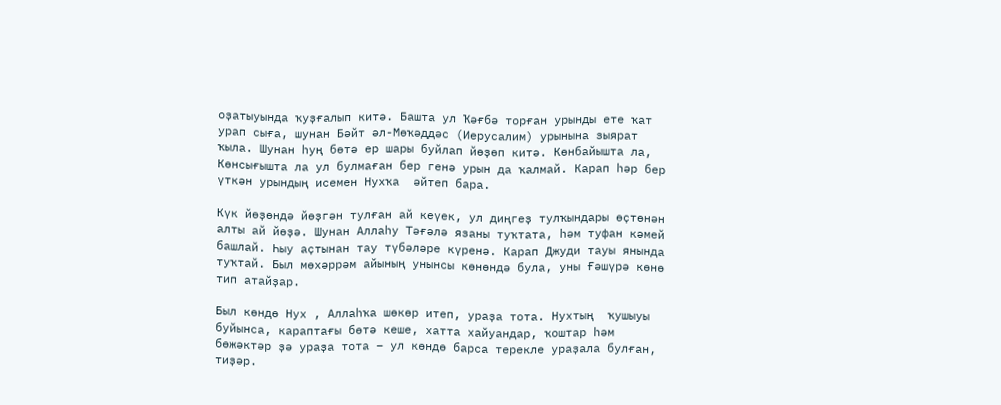оҙатыуында ҡуҙғалып китә. Башта ул Ҡәғбә торған урынды ете ҡат урап сыға, шунан Бәйт әл-Мөҡәддәс (Иерусалим) урынына зыярат ҡыла. Шунан һуң бөтә ер шары буйлап йөҙөп китә. Көнбайышта ла, Көнсығышта ла ул булмаған бер генә урын да ҡалмай. Карап һәр бер үткән урындың исемен Нухҡа  әйтеп бара.

Күк йөҙөндә йөҙгән тулған ай кеүек, ул диңгеҙ тулҡындары өҫтөнән алты ай йөҙә. Шунан Аллаһу Тәғәлә язаны туҡтата, һәм туфан кәмей башлай. Һыу аҫтынан тау түбәләре күренә. Карап Джуди тауы янында туҡтай. Был мөхәррәм айының унынсы көнөндә була, уны Ғәшүрә көнө тип атайҙар.

Был көндө Нух , Аллаһҡа шөкөр итеп, ураҙа тота. Нухтың  ҡушыуы буйынса, караптағы бөтә кеше, хатта хайуандар, ҡоштар һәм бөжәктәр ҙә ураҙа тота − ул көндө барса терекле ураҙала булған, тиҙәр.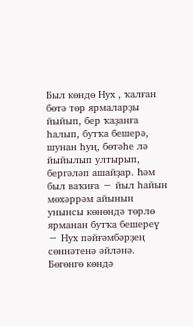Был көндө Нух , ҡалған бөтә төр ярмаларҙы йыйып, бер ҡаҙанға һалып, бутҡа бешерә, шунан һуң, бөтәһе лә йыйылып ултырып, бергәләп ашайҙар. Һәм был ваҡиға − йыл һайын мөхәррәм айынын унынсы көнөндә төрлө ярманан бутҡа бешереү − Нух пәйғәмбәрҙең  сөннәтенә әйләнә. Бөгөнгө көндә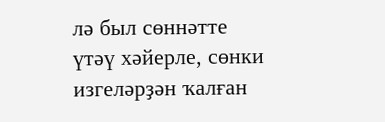лә был сөннәтте үтәү хәйерле, сөнки изгеләрҙән ҡалған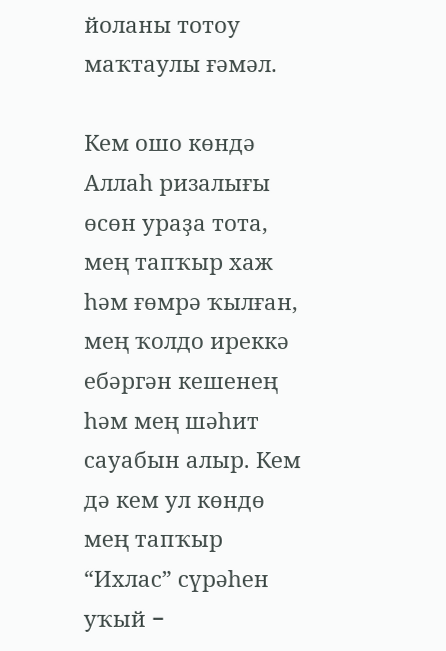йоланы тотоу маҡтаулы ғәмәл.

Кем ошо көндә Аллаһ ризалығы өсөн ураҙа тота, мең тапҡыр хаж һәм ғөмрә ҡылған, мең ҡолдо иреккә ебәргән кешенең һәм мең шәһит сауабын алыр. Кем дә кем ул көндө мең тапҡыр “Ихлас” сүрәһен уҡый −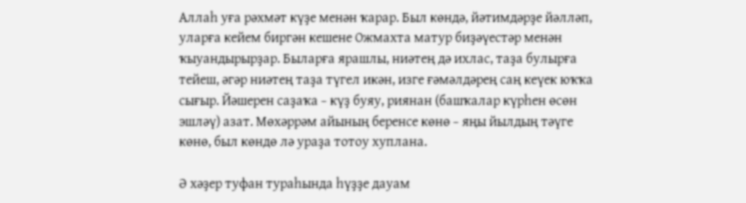Аллаһ уға рәхмәт күҙе менән ҡарар. Был көндә, йәтимдәрҙе йәлләп, уларға кейем биргән кешене Ожмахта матур биҙәүестәр менән ҡыуандырырҙар. Быларға ярашлы, ниәтең дә ихлас, таҙа булырға тейеш, әгәр ниәтең таҙа түгел икән, изге ғәмәлдәрең саң кеүек юҡҡа сығыр. Йәшерен саҙаҡа − күҙ буяу, риянан (башҡалар күрһен өсөн эшләү) азат. Мөхәррәм айының беренсе көнө − яңы йылдың тәүге көнө, был көндө лә ураҙа тотоу хуплана.

Ә хәҙер туфан тураһында һүҙҙе дауам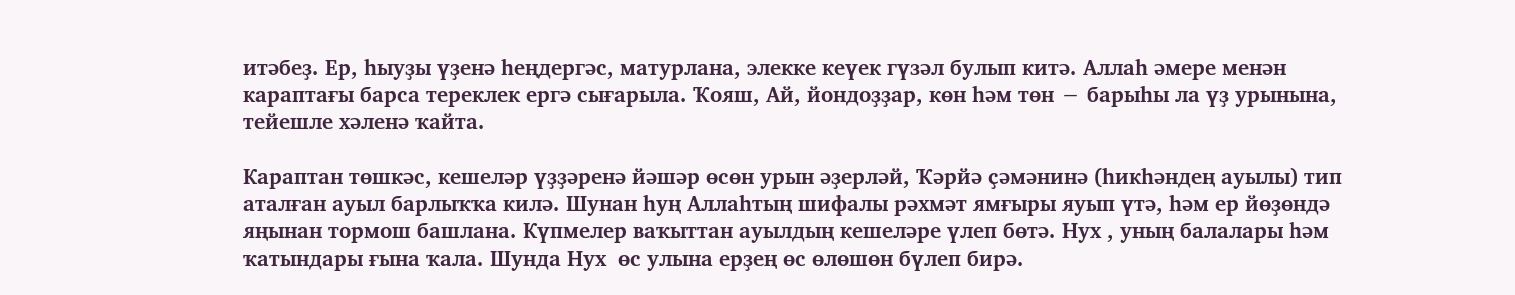итәбеҙ. Ер, һыуҙы үҙенә һеңдергәс, матурлана, элекке кеүек гүзәл булып китә. Аллаһ әмере менән караптағы барса тереклек ергә сығарыла. Ҡояш, Ай, йондоҙҙар, көн һәм төн − барыһы ла үҙ урынына, тейешле хәленә ҡайта.

Караптан төшкәс, кешеләр үҙҙәренә йәшәр өсөн урын әҙерләй, Ҡәрйә ҫәмәнинә (һикһәндең ауылы) тип аталған ауыл барлыҡҡа килә. Шунан һуң Аллаһтың шифалы рәхмәт ямғыры яуып үтә, һәм ер йөҙөндә яңынан тормош башлана. Күпмелер ваҡыттан ауылдың кешеләре үлеп бөтә. Нух , уның балалары һәм ҡатындары ғына ҡала. Шунда Нух  өс улына ерҙең өс өлөшөн бүлеп бирә.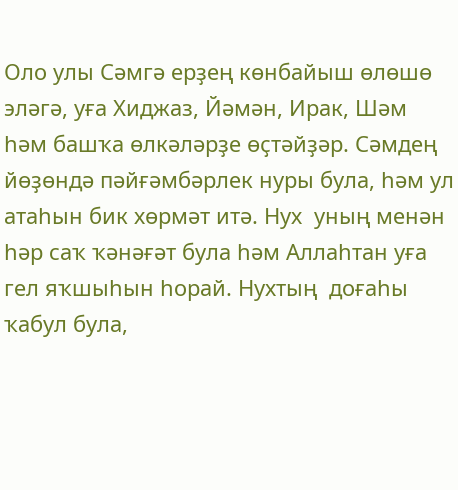Оло улы Сәмгә ерҙең көнбайыш өлөшө эләгә, уға Хиджаз, Йәмән, Ирак, Шәм һәм башҡа өлкәләрҙе өҫтәйҙәр. Сәмдең йөҙөндә пәйғәмбәрлек нуры була, һәм ул атаһын бик хөрмәт итә. Нух  уның менән һәр саҡ ҡәнәғәт була һәм Аллаһтан уға гел яҡшыһын һорай. Нухтың  доғаһы ҡабул була,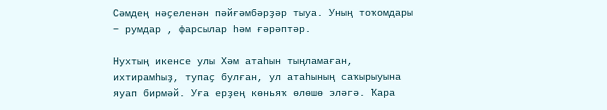Сәмдең нәҫеленән пәйғәмбәрҙәр тыуа. Уның тоҡомдары − румдар , фарсылар һәм ғәрәптәр.

Нухтың икенсе улы Хәм атаһын тыңламаған, ихтирамһыҙ, тупаҫ булған, ул атаһының саҡырыуына яуап бирмәй. Уға ерҙең көньяҡ өлөшө эләгә. Ҡара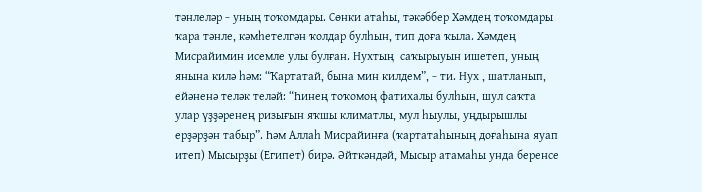тәнлеләр − уның тоҡомдары. Сөнки атаһы, тәкәббер Хәмдең тоҡомдары ҡара тәнле, кәмһетелгән ҡолдар булһын, тип доға ҡыла. Хәмдең Мисрайимин исемле улы булған. Нухтың  саҡырыуын ишетеп, уның янына килә һәм: “Ҡартатай, бына мин килдем”, − ти. Нух , шатланып, ейәненә теләк теләй: “Һинең тоҡомоң фатихалы булһын, шул саҡта улар үҙҙәренең ризығын яҡшы климатлы, мул һыулы, уңдырышлы ерҙәрҙән табыр”. Һәм Аллаһ Мисрайинға (ҡартатаһының доғаһына яуап итеп) Мысырҙы (Египет) бирә. Әйткәндәй, Мысыр атамаһы унда беренсе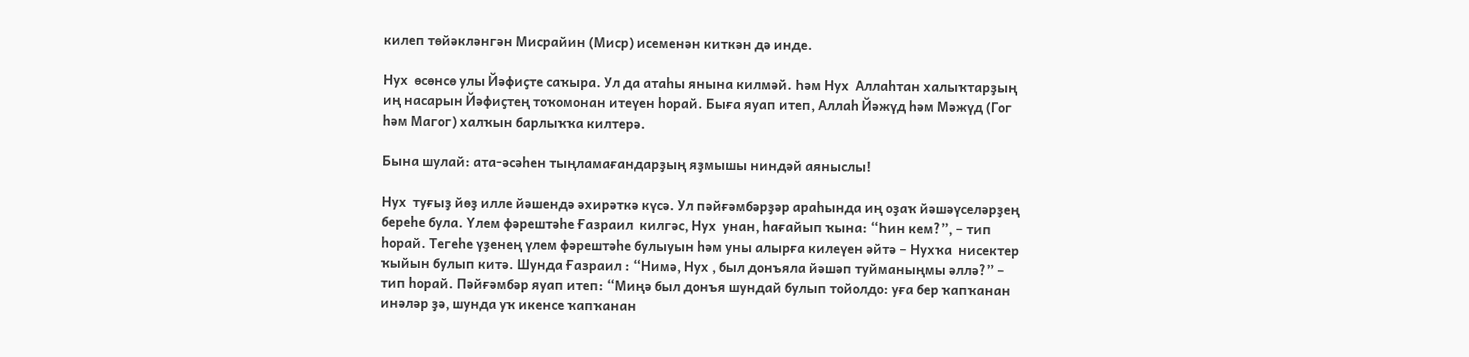килеп төйәкләнгән Мисрайин (Миср) исеменән киткән дә инде.

Нух  өсөнсө улы Йәфиҫте саҡыра. Ул да атаһы янына килмәй. Һәм Нух  Аллаһтан халыҡтарҙың иң насарын Йәфиҫтең тоҡомонан итеүен һорай. Быға яуап итеп, Аллаһ Йәжүд һәм Мәжүд (Гог һәм Магог) халҡын барлыҡҡа килтерә.

Бына шулай: ата-әсәһен тыңламағандарҙың яҙмышы ниндәй аяныслы!

Нух  туғыҙ йөҙ илле йәшендә әхирәткә күсә. Ул пәйғәмбәрҙәр араһында иң оҙаҡ йәшәүселәрҙең береһе була. Үлем фәрештәһе Ғазраил  килгәс, Нух  унан, һағайып ҡына: “Һин кем?”, − тип һорай. Тегеһе үҙенең үлем фәрештәһе булыуын һәм уны алырға килеүен әйтә − Нухҡа  нисектер ҡыйын булып китә. Шунда Ғазраил : “Нимә, Нух , был донъяла йәшәп туйманыңмы әллә?” − тип һорай. Пәйғәмбәр яуап итеп: “Миңә был донъя шундай булып тойолдо: уға бер ҡапҡанан инәләр ҙә, шунда уҡ икенсе ҡапҡанан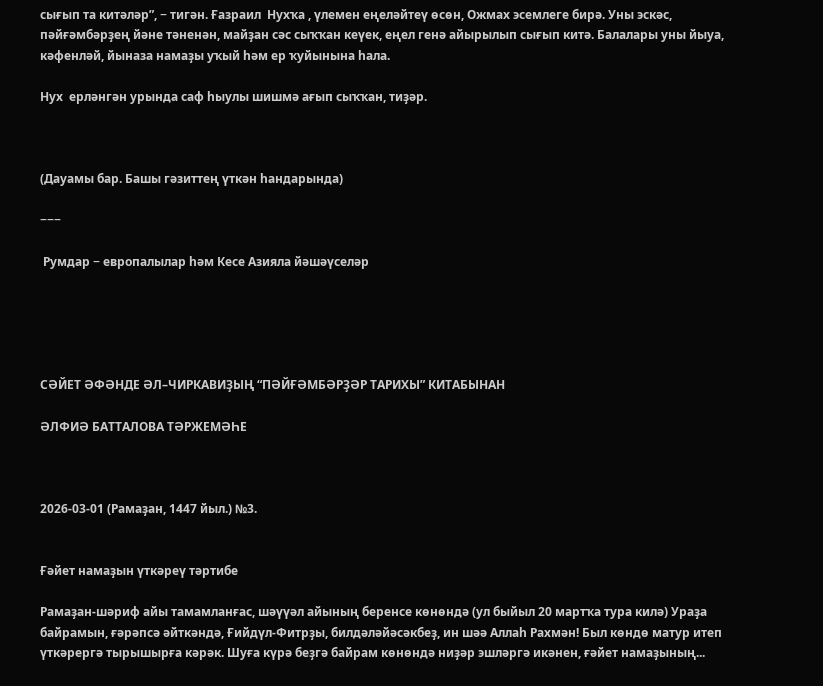сығып та китәләр”, − тигән. Ғазраил  Нухҡа , үлемен еңеләйтеү өсөн, Ожмах эсемлеге бирә. Уны эскәс, пәйғәмбәрҙең йәне тәненән, майҙан сәс сыҡҡан кеүек, еңел генә айырылып сығып китә. Балалары уны йыуа, кәфенләй, йыназа намаҙы уҡый һәм ер ҡуйынына һала.

Нух  ерләнгән урында саф һыулы шишмә ағып сыҡҡан, тиҙәр.



(Дауамы бар. Башы гәзиттең үткән һандарында)

−−−

 Румдар − европалылар һәм Кесе Азияла йәшәүселәр





СӘЙЕТ ӘФӘНДЕ ӘЛ–ЧИРКАВИҘЫҢ “ПӘЙҒӘМБӘРҘӘР ТАРИХЫ” КИТАБЫНАН

ӘЛФИӘ БАТТАЛОВА ТӘРЖЕМӘҺЕ



2026-03-01 (Рамаҙан, 1447 йыл.) №3.


Ғәйет намаҙын үткәреү тәртибе

Рамаҙан-шәриф айы тамамланғас, шәүүәл айының беренсе көнөндә (ул быйыл 20 мартҡа тура килә) Ураҙа байрамын, ғәрәпсә әйткәндә, Ғийдүл-Фитрҙы, билдәләйәсәкбеҙ, ин шәә Аллаһ Рахмән! Был көндө матур итеп үткәрергә тырышырға кәрәк. Шуға күрә беҙгә байрам көнөндә ниҙәр эшләргә икәнен, ғәйет намаҙының...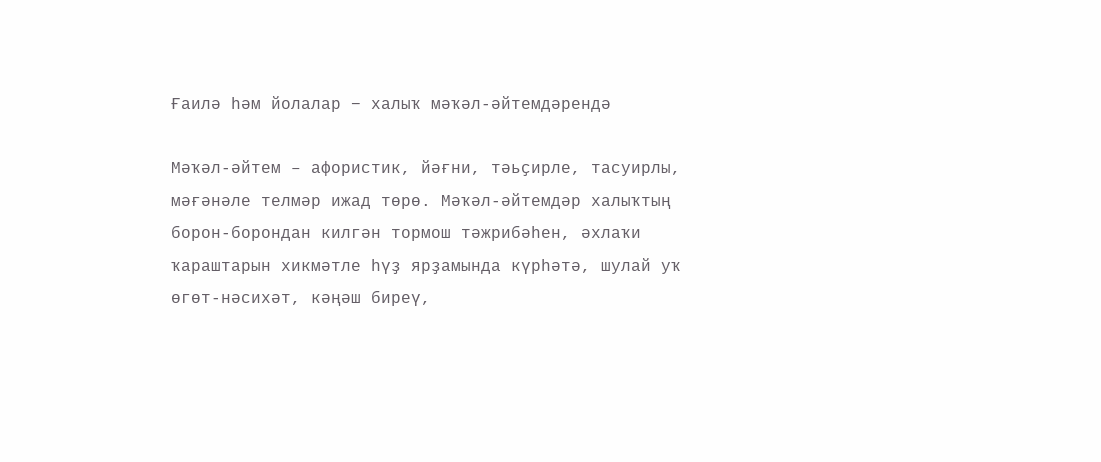Ғаилә һәм йолалар − халыҡ мәҡәл-әйтемдәрендә

Мәҡәл-әйтем – афористик, йәғни, тәьҫирле, тасуирлы, мәғәнәле телмәр ижад төрө. Мәҡәл-әйтемдәр халыҡтың борон-борондан килгән тормош тәжрибәһен, әхлаҡи ҡараштарын хикмәтле һүҙ ярҙамында күрһәтә, шулай уҡ өгөт-нәсихәт, кәңәш биреү,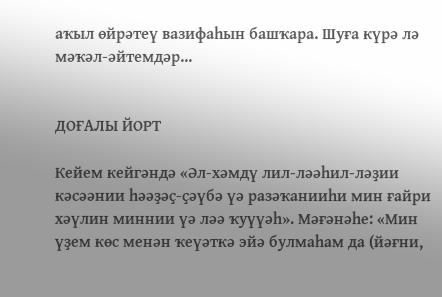аҡыл өйрәтеү вазифаһын башҡара. Шуға күрә лә мәҡәл-әйтемдәр...


ДОҒАЛЫ ЙОРТ

Кейем кейгәндә «Әл-хәмдү лил-ләәһил-ләҙии кәсәәнии һәәҙәҫ-ҫәүбә үә разәҡанииһи мин ғайри хәүлин миннии үә ләә ҡуүүәһ». Мәғәнәһе: «Мин үҙем көс менән ҡеүәткә эйә булмаһам да (йәғни,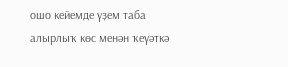ошо кейемде үҙем таба алырлыҡ көс менән ҡеүәткә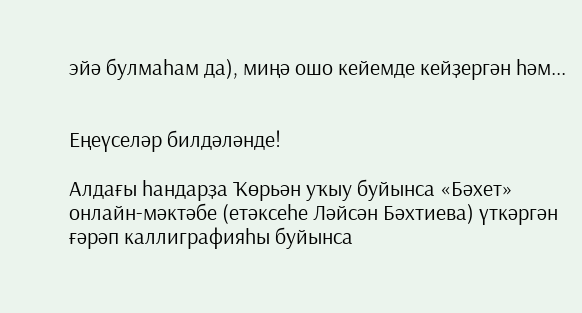эйә булмаһам да), миңә ошо кейемде кейҙергән һәм...


Еңеүселәр билдәләнде!

Алдағы һандарҙа Ҡөрьән уҡыу буйынса «Бәхет» онлайн-мәктәбе (етәксеһе Ләйсән Бәхтиева) үткәргән ғәрәп каллиграфияһы буйынса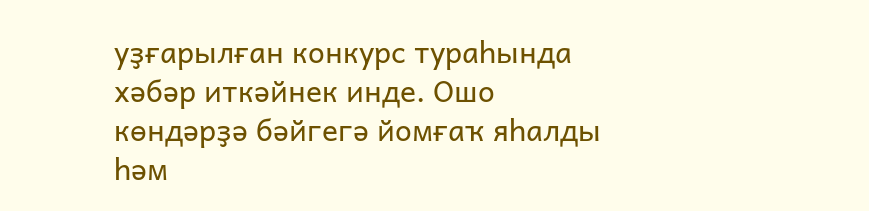уҙғарылған конкурс тураһында хәбәр иткәйнек инде. Ошо көндәрҙә бәйгегә йомғаҡ яһалды һәм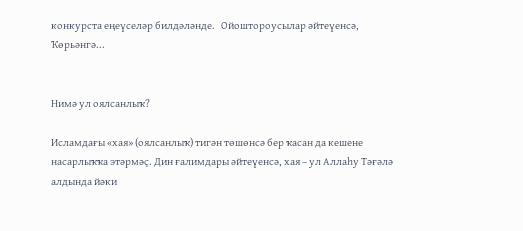конкурста еңеүселәр билдәләнде.   Ойоштороусылар әйтеүенсә, Ҡөрьәнгә...


Нимә ул оялсанлыҡ?

Исламдағы «хая» (оялсанлыҡ) тигән төшөнсә бер ҡасан да кешене насарлыҡҡа этәрмәҫ. Дин ғалимдары әйтеүенсә, хая – ул Аллаһу Тәғәлә алдында йәки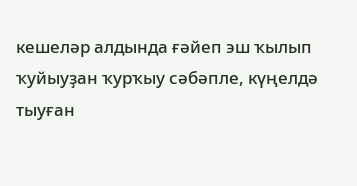кешеләр алдында ғәйеп эш ҡылып ҡуйыуҙан ҡурҡыу сәбәпле, күңелдә тыуған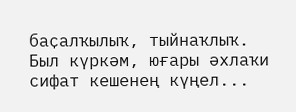баҫалҡылыҡ, тыйнаҡлыҡ. Был күркәм, юғары әхлаҡи сифат кешенең күңел...